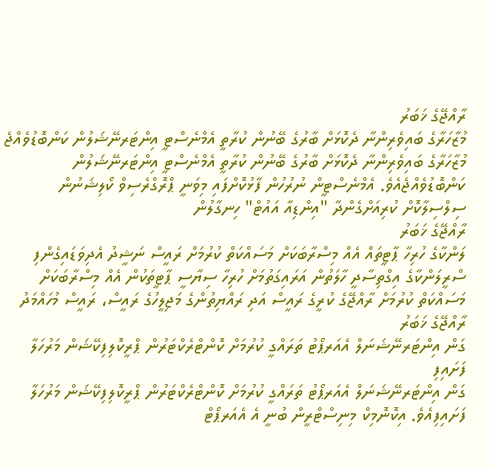ރާއްޖޭގެ ޚަބަރު
މުޒާހަރާގެ ބައިވެރިންނާ ދެކޮޅަށް ބާރުގެ ބޭނުން ކުރާތީ އެމްނެސްޓީ އިންޓަރނޭޝަލުން ކަންބޮޑުވެއްޖެ
މުޒާހަރާގެ ބައިވެރިންނާ ދެކޮޅަށް ބާރުގެ ބޭނުން ކުރާތީ އެމްނެސްޓީ އިންޓަރނޭޝަލުން ކަންބޮޑުވެއްޖެއެވެ. އެމްނެސްޓީން ނުރުހުން ފާޅުކޮށްފައި މިވަނީ ޕްރޮގްރެސިވް ކޯލިޝަނުން ސިލްސިލާކޮށް ކުރިއަށްގެންދާ "އިންޑިއާ އައުޓް" ހިނގާލުން
ރާއްޖޭގެ ޚަބަރު
ލަންކާގެ ހުރިހާ ޕާޓީތައް އެއް މިސްރާބަކަށް މަސައްކަތް ކުރުމަށް ރައީސް ނަޝީދު އެދިވަޑައިގެންފި
ސްރީލަންކާގެ އިގްތިސާދީ ހާލަތުން އަރައިގަތުމަށް ހުރިހާ ސިޔާސީ ޕާޓީތަކުން އެއް މިސްރާބަކަށް މަސައްކަތް ކުރުމަށް ރާއްޖޭގެ ކުރީގެ ރައީސް އަދި ރައްޔިތުންގެ މަޖިލީހުގެ ރައީސް، ރައީސް މުހައްމަދު
ރާއްޖޭގެ ޚަބަރު
ގަން އިންޓަރނޭޝަނަލް އެއަރޕޯޓު ތަރައްގީ ކުރުމަށް ކޮންޓްރެކްޓަރުން ޕްރީކޮލިފިކޭޝަން މަރުހަލާ ފަށައިފި
ގަން އިންޓަރނޭޝަނަލް އެއަރޕޯޓު ތަރައްގީ ކުރުމަށް ކޮންޓްރެކްޓަރުން ޕްރީކޮލިފިކޭޝަން މަރުހަލާ ފަށައިފިއެވެ. އިކޮނޮމިކް މިނިސްޓްރީން ބުނީ އެ އެއަރޕޯޓް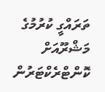ތަރައްގީ ކުރުމުގެ މަޝްރޫއަށް ކޮންޓްރެކްޓަރުން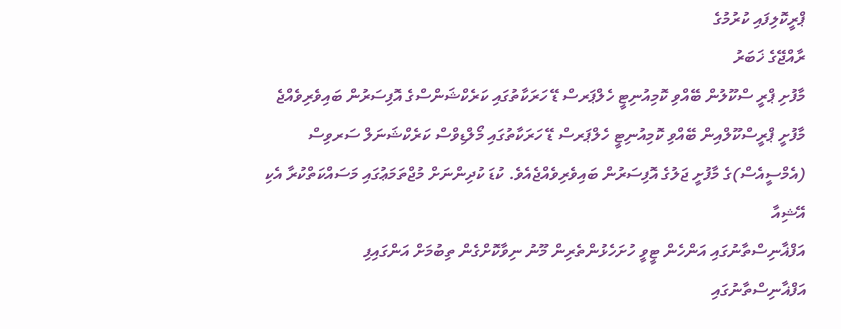ޕްރީކޮލިފައި ކުރުމުގެ
ރާއްޖޭގެ ޚަބަރު
މާފުށި ޕްރީ ސްކޫލުން ބޭއްވި ކޮމިއުނިޓީ ހެލްޕަރސް ޑޭ ހަރަކާތުގައި ކަރެކްޝަންސްގެ އޮފިސަރުން ބައިވެރިވެއްޖެ
މާފުށީ ޕްރީސްކޫލްއިން ބޭއްވި ކޮމިއުނިޓީ ހެލްޕަރސް ޑޭ ހަރަކާތުގައި މޯލްޑިވްސް ކަރެކްޝަނަލް ސަރވިސް (އެމްސީއެސް)ގެ މާފުށީ ޖަލުގެ އޮފިސަރުން ބައިވެރިވެއްޖެއެވެ. ކުޑަ ކުދިންނަށް މުޖްތަމަޢުގައި މަސައްކަތްކުރާ އެކި
އޭޝިއާ
އަފްޣާނިސްތާނުގައި އަންހެން ޓީވީ ހުށަހެޅުންތެރިން މޫނު ނިވާކޮށްގެން ތިބުމަށް އަންގައިފި
އަފްޣާނިސްތާނުގައި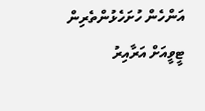އަންހެން ހުށަހެޅުންތެރިން ޓީވީއަށް އަރާއިރު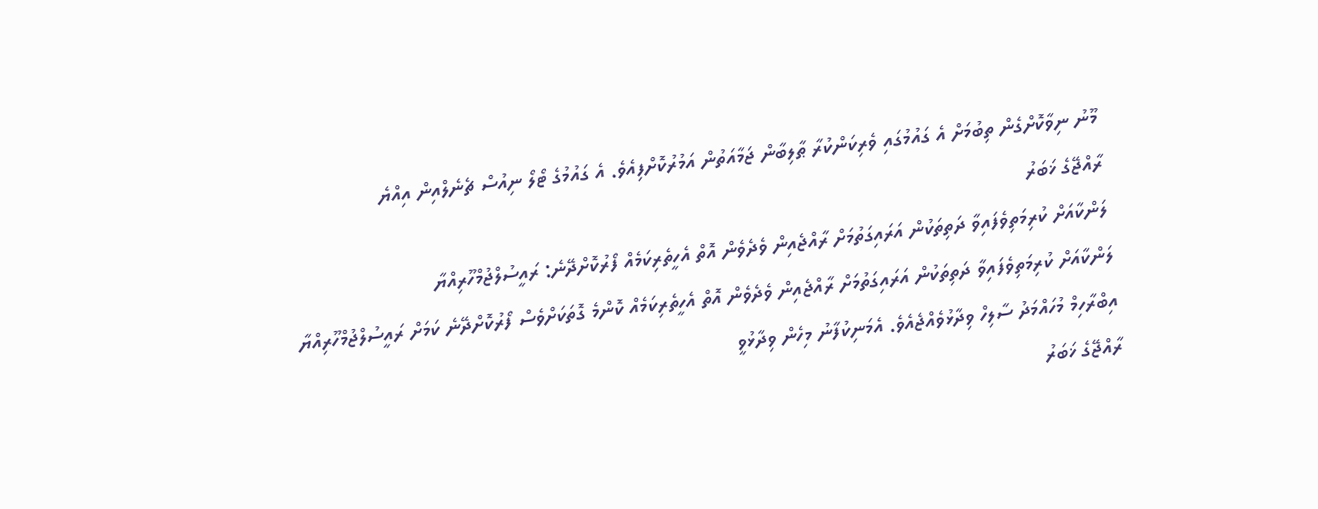މޫނު ނިވާކޮށްގެން ތިބުމަށް އެ ގައުމުގައި ވެރިކަންކުރާ ޠާލިބާން ޖަމާއަތުން އަމުރުކޮށްފިއެވެ. އެ ގައުމުގެ ޓޯލޯ ނިއުސް ޗެނެލްއިން އިއްޔެ
ރާއްޖޭގެ ޚަބަރު
ލަންކާއަށް ކުރިމަތިވެފައިވާ ދަތިތަކުން އަރައިގަތުމަށް ރާއްޖެއިން ވެދެވެން އޮތް އެހީތެރިކަމެއް ފޯރުކޮށްދޭނެ: ރައީސުލްޖުމްހޫރިއްޔާ
ލަންކާއަށް ކުރިމަތިވެފައިވާ ދަތިތަކުން އަރައިގަތުމަށް ރާއްޖެއިން ވެދެވެން އޮތް އެހީތެރިކަމެއް ކޮންމެ ގޮތަކަށްވެސް ފޯރުކޮށްދޭނެ ކަމަށް ރައީސުލްޖުމްހޫރިއްޔާ އިބްރާހިމް މުހައްމަދު ސާލިހް ވިދާޅުވެއްޖެއެވެ. އެމަނިކުފާނު މިހެން ވިދާޅުވީ
ރާއްޖޭގެ ޚަބަރު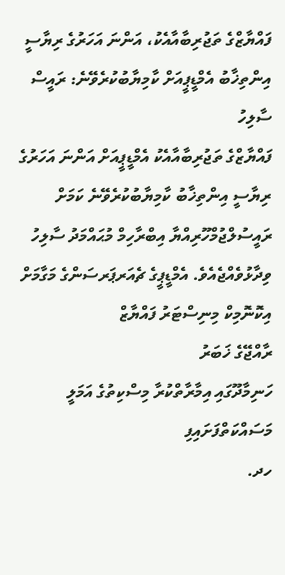ފައްޔާޒްގެ ތަޖުރިބާއާއެކު، އަންނަ އަހަރުގެ ރިޔާސީ އިންތިޚާބު އެމްޑީޕީއަށް ކާމިޔާބުކުރެވޭނެ: ރައީސް ސާލިހު
ފައްޔާޒްގެ ތަޖުރިބާއާއެކު އެމްޑީޕީއަށް އަންނަ އަހަރުގެ ރިޔާސީ އިންތިޚާބު ކާމިޔާބުކުރެވޭނެ ކަމަށް ރައީސުލްޖުމްހޫރިއްޔާ އިބްރާހިމް މުޙައްމަދު ސާލިހު ވިދާޅުވެއްޖެއެވެ. އެމްޑީޕީގެ ޗެއަރޕަރސަންގެ މަގާމަށް އިކޮނޮމިކް މިނިސްޓަރު ފައްޔާޒް
ރާއްޖޭގެ ޚަބަރު
ހަނިމާދޫގައި އިމާރާތްކުރާ މިސްކިތުގެ އަމަލީ މަސައްކަތްފަށައިފި
ހދ.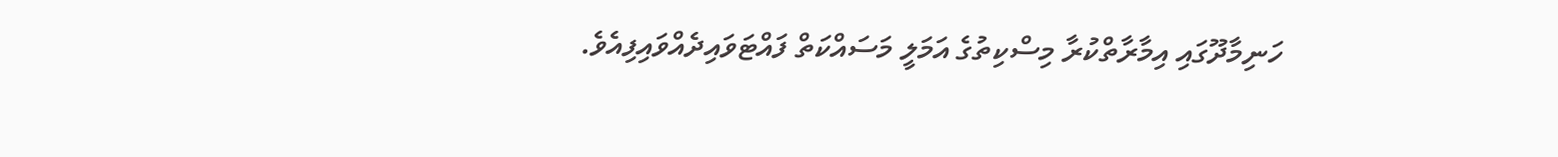ހަނިމާދޫގައި އިމާރާތްކުރާ މިސްކިތުގެ އަމަލީ މަސައްކަތް ފައްޓަވައިދެއްވައިފިއެވެ.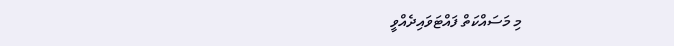މި މަސައްކަތް ފައްޓަވައިދެއްވީ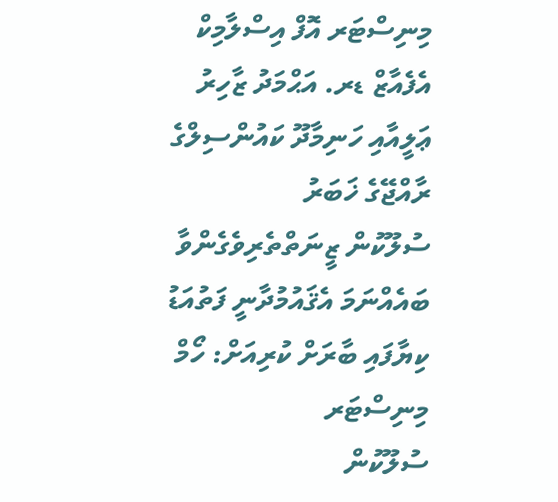މިނިސްޓަރ އޮފް އިސްލާމިކް އެފެއާޒް ޑރ. އަޙްމަދު ޒާހިރު ޢަލީއާއި ހަނިމާދޫ ކައުންސިލްގެ
ރާއްޖޭގެ ޚަބަރު
ސުލޫކުން ޒީނަތްތެރިވެގެންވާ ބައެއްނަމަ އެޤައުމުދާނީ ފަތުއަޑު ކިޔާފައި ބާރަށް ކުރިއަށް: ހޯމް މިނިސްޓަރ
ސުލޫކުން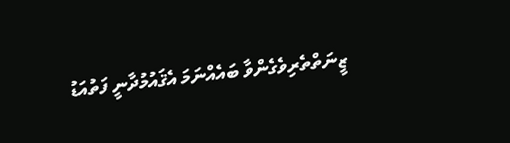ޒީނަތްތެރިވެގެންވާ ބައެއްނަމަ އެޤައުމުދާނީ ފަތުއަޑު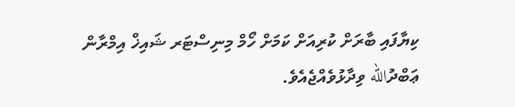ކިޔާފައި ބާރަށް ކުރިއަށް ކަމަށް ހޯމް މިނިސްޓަރ ޝައިޚް އިމްރާން ޢަބްދުالله ވިދާޅުވެއްޖެއެވެ.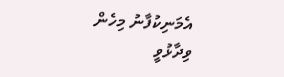އެމަނިކުފާނު މިހެން ވިދާޅުވީ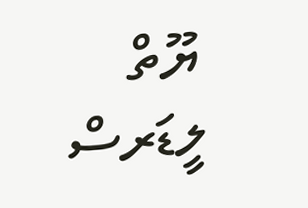ޔޫތް ލީޑަރސް